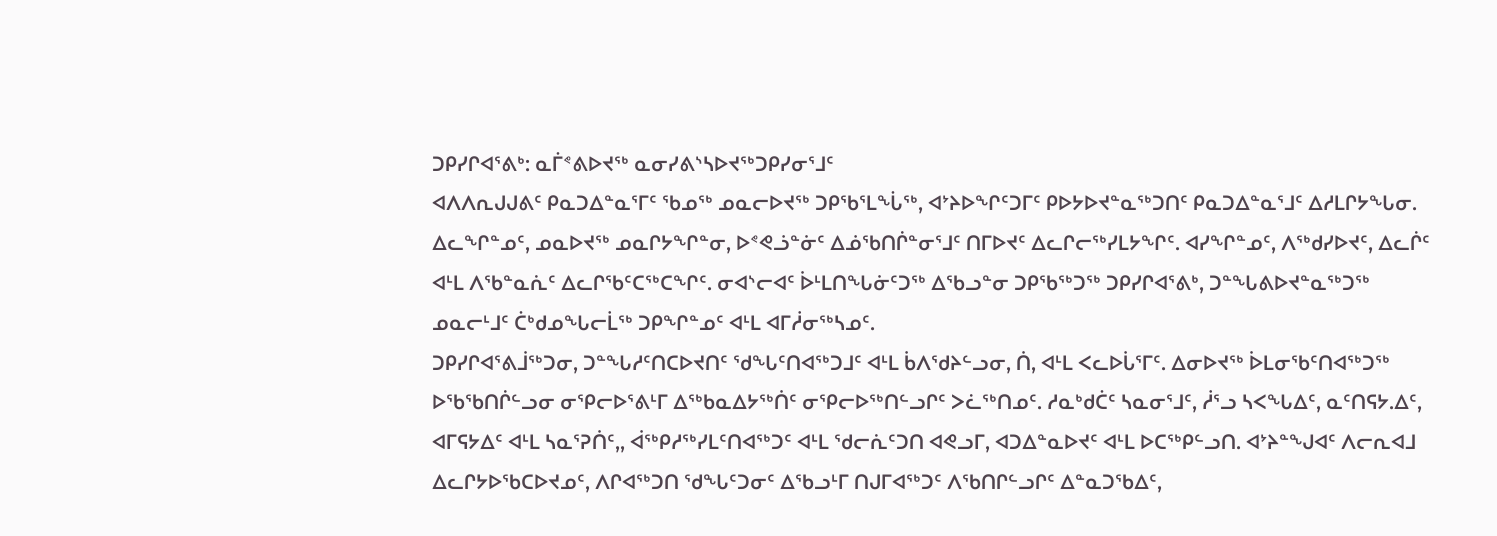ᑐᑭᓯᒋᐊᕐᕕᒃ: ᓇᒦᕝᕕᐅᔪᖅ ᓇᓂᓯᕕᔅᓴᐅᔪᖅᑐᑭᓯᓂᕐᒧᑦ
ᐊᐱᐱᕆᒍᒍᕕᑦ ᑭᓇᑐᐃᓐᓇᕐᒥᑦ ᖃᓄᖅ ᓄᓇᓕᐅᔪᖅ ᑐᑭᖃᕐᒪᖔᖅ, ᐊᔾᔨᐅᖏᑦᑐᒥᑦ ᑭᐅᔭᐅᔪᓐᓇᖅᑐᑎᑦ ᑭᓇᑐᐃᓐᓇᕐᒧᑦ ᐃᓱᒪᒋᔭᖓᓂ. ᐃᓚᖏᓐᓄᑦ, ᓄᓇᐅᔪᖅ ᓄᓇᒋᔭᖏᓐᓂ, ᐅᕝᕙᓘᓐᓃᑦ ᐃᓅᖃᑎᒌᓐᓂᕐᒧᑦ ᑎᒥᐅᔪᑦ ᐃᓚᒋᓕᖅᓯᒪᔭᖏᑦ. ᐊᓯᖏᓐᓄᑦ, ᐱᖅᑯᓯᐅᔪᑦ, ᐃᓚᒌᑦ ᐊᒻᒪ ᐱᖃᓐᓇᕇᑦ ᐃᓚᒋᖃᑦᑕᖅᑕᖏᑦ. ᓂᐊᔅᓕᐊᑦ ᐆᒻᒪᑎᖓᓃᑦᑐᖅ ᐃᖃᓗᓐᓂ ᑐᑭᖃᖅᑐᖅ ᑐᑭᓯᒋᐊᕐᕕᒃ, ᑐᓐᖓᕕᐅᔪᓐᓇᖅᑐᖅ ᓄᓇᓕᒻᒧᑦ ᑖᒃᑯᓄᖓᓕᒫᖅ ᑐᑭᖏᓐᓄᑦ ᐊᒻᒪ ᐊᒥᓲᓂᖅᓴᓄᑦ.
ᑐᑭᓯᒋᐊᕐᕕᒨᖅᑐᓂ, ᑐᓐᖓᓱᑦᑎᑕᐅᔪᑎᑦ ᖁᖓᑦᑎᐊᖅᑐᒧᑦ ᐊᒻᒪ ᑳᐱᖁᔨᓪᓗᓂ, ᑏ, ᐊᒻᒪ ᐸᓚᐅᒑᕐᒥᑦ. ᐃᓂᐅᔪᖅ ᐆᒪᓂᖃᑦᑎᐊᖅᑐᖅ ᐅᖃᖃᑎᒌᓪᓗᓂ ᓂᕿᓕᐅᕐᕕᒻᒥ ᐃᖅᑲᓇᐃᔭᖅᑏᑦ ᓂᕿᓕᐅᖅᑎᓪᓗᒋᑦ ᐳᓛᖅᑎᓄᑦ. ᓱᓇᒃᑯᑖᑦ ᓴᓇᓂᕐᒧᑦ, ᓲᕐᓗ ᓴᐸᖓᐃᑦ, ᓇᑦᑎᕋᔭ.ᐃᑦ, ᐊᒥᕋᔭᐃᑦ ᐊᒻᒪ ᓴᓇᕐᕈᑏᑦ,, ᐋᖅᑭᓱᖅᓯᒪᑦᑎᐊᖅᑐᑦ ᐊᒻᒪ ᖁᓕᕇᑦᑐᑎ ᐊᕙᓗᒥ, ᐊᑐᐃᓐᓇᐅᔪᑦ ᐊᒻᒪ ᐅᑕᖅᑭᓪᓗᑎ. ᐊᔾᔨᓐᖑᐊᑦ ᐱᓕᕆᐊᒧ ᐃᓚᒋᔭᐅᖃᑕᐅᔪᓄᑦ, ᐱᒋᐊᖅᑐᑎ ᖁᖓᑦᑐᓂᑦ ᐃᖃᓗᒻᒥ ᑎᒍᒥᐊᖅᑐᑦ ᐱᖃᑎᒋᓪᓗᒋᑦ ᐃᓐᓇᑐᖃᐃᑦ,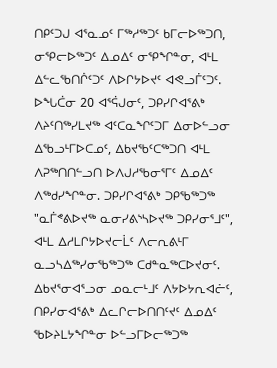ᑎᑭᑦᑐᒍ ᐊᕐᓇᓄᑦ ᒥᖅᓱᖅᑐᑦ ᑲᒥᓕᐅᖅᑐᑎ, ᓂᕿᓕᐅᖅᑐᑦ ᐃᓄᐃᑦ ᓂᕿᖏᓐᓂ, ᐊᒻᒪ ᐃᓪᓚᖃᑎᒌᑦᑐᑦ ᐱᐅᒋᔭᐅᔪᑦ ᐊᕙᓗᒦᑦᑐᑦ.
ᐅᖓᑖᓂ 20 ᐊᕐᕌᒍᓂᑦ, ᑐᑭᓯᒋᐊᕐᕕᒃ ᐱᔨᑦᑎᖅᓯᒪᔪᖅ ᐊᑦᑕᓇᖏᑦᑐᒥ ᐃᓂᐅᓪᓗᓂ ᐃᖃᓗᒻᒥᐅᑕᓄᑦ, ᐃᑲᔪᖃᑦᑕᖅᑐᑎ ᐊᒻᒪ ᐱᕈᖅᑎᑎᓪᓗᑎ ᐅᐱᒍᓱᖃᓂᕐᒥᑦ ᐃᓄᐃᑦ ᐱᖅᑯᓯᖏᓐᓂ. ᑐᑭᓯᒋᐊᕐᕕᒃ ᑐᑭᖃᖅᑐᖅ "ᓇᒦᕝᕕᐅᔪᖅ ᓇᓂᓯᕕᔅᓴᐅᔪᖅ ᑐᑭᓯᓂᕐᒧᑦ", ᐊᒻᒪ ᐃᓱᒪᒋᔭᐅᔪᓕᒫᑦ ᐱᓕᕆᕕᒻᒥ ᓇᓗᓴᐃᖅᓯᓂᖃᖅᑐᖅ ᑕᑯᓐᓇᖅᑕᐅᔪᓂᑦ.
ᐃᑲᔪᕐᓂᐊᕐᓗᓂ ᓄᓇᓕᒻᒧᑦ ᐱᔭᐅᔭᕆᐊᓖᑦ, ᑎᑭᓯᓂᐊᕐᕕᒃ ᐃᓚᒋᓕᐅᑎᑎᑦᔪᑦ ᐃᓄᐃᑦ ᖃᐅᔨᒪᔭᖏᓐᓂ ᐅᓪᓗᒥᐅᓕᖅᑐᖅ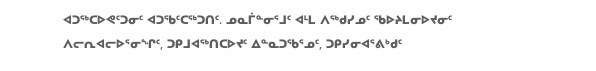ᐊᑐᖅᑕᐅᕙᑦᑐᓂᑦ ᐊᑐᖃᑦᑕᖅᑐᑎᑦ. ᓄᓇᒦᓐᓂᕐᒧᑦ ᐊᒻᒪ ᐱᖅᑯᓯᓄᑦ ᖃᐅᔨᒪᓂᐅᔪᓂᑦ ᐱᓕᕆᐊᓕᐅᕐᓂᖏᑦ, ᑐᑭᒧᐊᖅᑎᑕᐅᔪᑦ ᐃᓐᓇᑐᖃᕐᓄᑦ, ᑐᑭᓯᓂᐊᕐᕕᒃᑯᑦ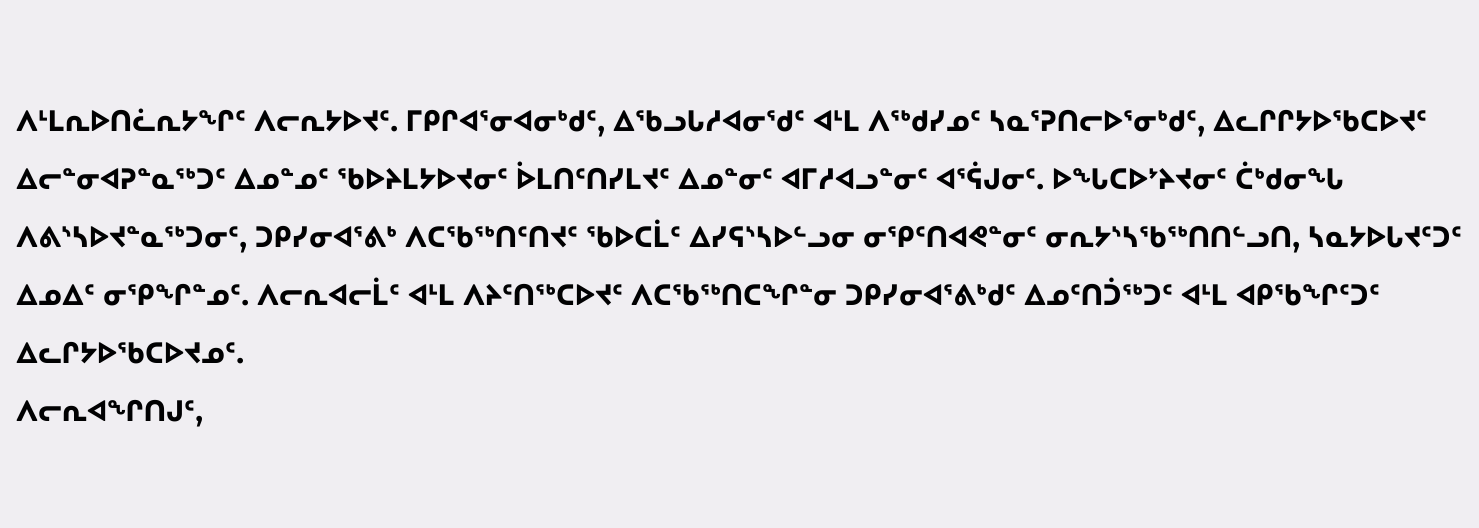ᐱᒻᒪᕆᐅᑎᓛᕆᔭᖏᑦ ᐱᓕᕆᔭᐅᔪᑦ. ᒥᑭᒋᐊᕐᓂᐊᓂᒃᑯᑦ, ᐃᖃᓗᒐᓱᐊᓂᕐᑯᑦ ᐊᒻᒪ ᐱᖅᑯᓯᓄᑦ ᓴᓇᕐᕈᑎᓕᐅᕐᓂᒃᑯᑦ, ᐃᓚᒋᒋᔭᐅᖃᑕᐅᔪᑦ ᐃᓕᓐᓂᐊᕈᓐᓇᖅᑐᑦ ᐃᓄᓐᓄᑦ ᖃᐅᔨᒪᔭᐅᔪᓂᑦ ᐆᒪᑎᑦᑎᓯᒪᔪᑦ ᐃᓄᓐᓂᑦ ᐊᒥᓱᐊᓗᓐᓂᑦ ᐊᕐᕌᒍᓂᑦ. ᐅᖓᑕᐅᔾᔨᔪᓂᑦ ᑖᒃᑯᓂᖓ ᐱᕕᔅᓴᐅᔪᓐᓇᖅᑐᓂᑦ, ᑐᑭᓯᓂᐊᕐᕕᒃ ᐱᑕᖃᖅᑎᑦᑎᔪᑦ ᖃᐅᑕᒫᑦ ᐃᓯᕋᔅᓴᐅᓪᓗᓂ ᓂᕿᑦᑎᐊᕙᓐᓂᑦ ᓂᕆᔭᔅᓴᖃᖅᑎᑎᓪᓗᑎ, ᓴᓇᔭᐅᒐᔪᑦᑐᑦ ᐃᓄᐃᑦ ᓂᕿᖏᓐᓄᑦ. ᐱᓕᕆᐊᓕᒫᑦ ᐊᒻᒪ ᐱᔨᑦᑎᖅᑕᐅᔪᑦ ᐱᑕᖃᖅᑎᑕᖏᓐᓂ ᑐᑭᓯᓂᐊᕐᕕᒃᑯᑦ ᐃᓄᑦᑎᑑᖅᑐᑦ ᐊᒻᒪ ᐊᑭᖃᖏᑦᑐᑦ ᐃᓚᒋᔭᐅᖃᑕᐅᔪᓄᑦ.
ᐱᓕᕆᐊᖏᑎᒍᑦ,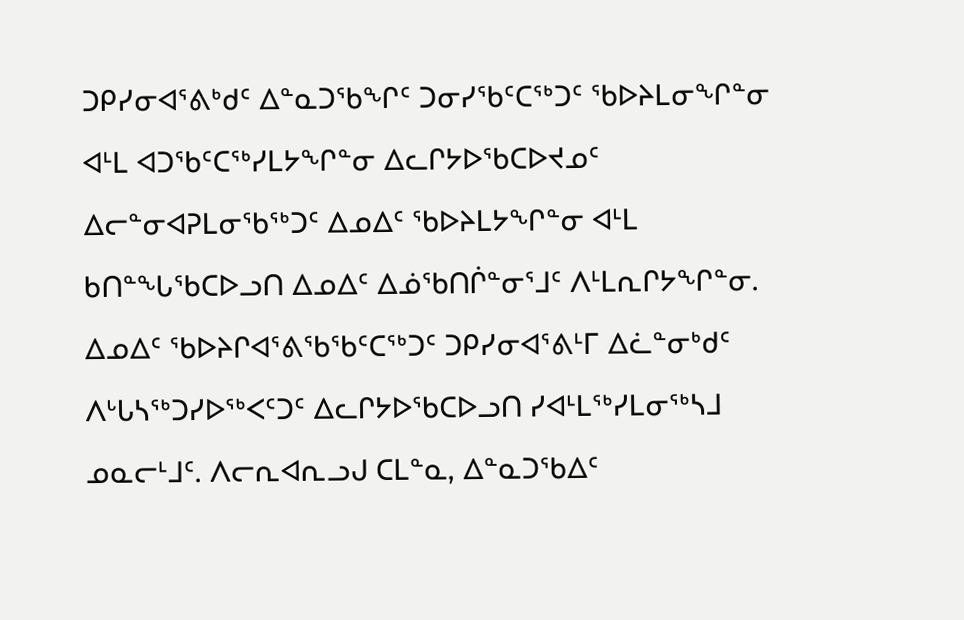ᑐᑭᓯᓂᐊᕐᕕᒃᑯᑦ ᐃᓐᓇᑐᖃᖏᑦ ᑐᓂᓯᖃᑦᑕᖅᑐᑦ ᖃᐅᔨᒪᓂᖏᓐᓂ ᐊᒻᒪ ᐊᑐᖃᑦᑕᖅᓯᒪᔭᖏᓐᓂ ᐃᓚᒋᔭᐅᖃᑕᐅᔪᓄᑦ ᐃᓕᓐᓂᐊᕈᒪᓂᖃᖅᑐᑦ ᐃᓄᐃᑦ ᖃᐅᔨᒪᔭᖏᓐᓂ ᐊᒻᒪ ᑲᑎᓐᖓᖃᑕᐅᓗᑎ ᐃᓄᐃᑦ ᐃᓅᖃᑎᒌᓐᓂᕐᒧᑦ ᐱᒻᒪᕆᒋᔭᖏᓐᓂ. ᐃᓄᐃᑦ ᖃᐅᔨᒋᐊᕐᕕᖃᖃᑦᑕᖅᑐᑦ ᑐᑭᓯᓂᐊᕐᕕᒻᒥ ᐃᓛᓐᓂᒃᑯᑦ ᐱᒡᒐᓴᖅᑐᓯᐅᖅᐸᑦᑐᑦ ᐃᓚᒋᔭᐅᖃᑕᐅᓗᑎ ᓯᐊᒻᒪᖅᓯᒪᓂᖅᓴᒧ ᓄᓇᓕᒻᒧᑦ. ᐱᓕᕆᐊᕆᓗᒍ ᑕᒪᓐᓇ, ᐃᓐᓇᑐᖃᐃᑦ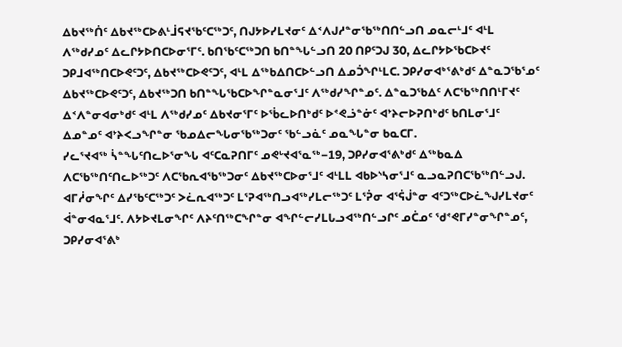ᐃᑲᔪᖅᑏᑦ ᐃᑲᔪᖅᑕᐅᕕᒻᒨᕋᔪᖃᑦᑕᖅᑐᑦ, ᑎᒍᔭᐅᓯᒪᔪᓂᑦ ᐃᑉᐱᒍᓱᓐᓂᖃᖅᑎᑎᓪᓗᑎ ᓄᓇᓕᒻᒧᑦ ᐊᒻᒪ ᐱᖅᑯᓯᓄᑦ ᐃᓚᒋᔭᐅᑎᑕᐅᓂᕐᒥᑦ. ᑲᑎᖃᑦᑕᖅᑐᑎ ᑲᑎᓐᖓᓪᓗᑎ 20 ᑎᑭᑦᑐᒍ 30, ᐃᓚᒋᔭᐅᖃᑕᐅᔪᑦ ᑐᑭᒧᐊᖅᑎᑕᐅᕙᑦᑐᑦ, ᐃᑲᔪᖅᑕᐅᕙᑦᑐᑦ, ᐊᒻᒪ ᐃᖅᑲᐃᑎᑕᐅᓪᓗᑎ ᐃᓄᑑᖏᒻᒪᑕ. ᑐᑭᓯᓂᐊᒃᕐᕕᒃᑯᑦ ᐃᓐᓇᑐᖃᕐᓄᑦ ᐃᑲᔪᖅᑕᐅᕙᑦᑐᑦ, ᐃᑲᔪᖅᑐᑎ ᑲᑎᓐᖓᖃᑕᐅᖏᓐᓇᓂᕐᒧᑦ ᐱᖅᑯᓯᖏᓐᓄᑦ. ᐃᓐᓇᑐᖃᐃᑦ ᐱᑕᖃᖅᑎᑎᒻᒥᔪᑦ ᐃᑉᐱᓐᓂᐊᓂᒃᑯᑦ ᐊᒻᒪ ᐱᖅᑯᓯᓄᑦ ᐃᑲᔪᓂᕐᒥᑦ ᐅᖄᓚᐅᑎᒃᑯᑦ ᐅᕝᕙᓘᓐᓃᑦ ᐊᔾᔨᓕᐅᕈᑎᒃᑯᑦ ᑲᑎᒪᓂᕐᒧᑦ ᐃᓄᓐᓄᑦ ᐊᔾᔨᐸᓗᖏᓐᓂ ᖃᓄᐃᓕᖓᓂᖃᖅᑐᓂᑦ ᖃᓪᓗᓈᑦ ᓄᓇᖓᓐᓂ ᑲᓇᑕᒥ.
ᓯᓚᕐᔪᐊᖅ ᓵᓐᖓᑦᑎᓚᐅᕐᓂᖓ ᐊᑦᑕᓇᕈᑎᒥᑦ ᓄᕙᒡᔪᐊᕐᓇᖅ−19, ᑐᑭᓯᓂᐊᕐᕕᒃᑯᑦ ᐃᖅᑲᓇᐃ ᐱᑕᖃᖅᑎᑦᑎᓚᐅᖅᑐᑦ ᐱᑕᖃᕆᐊᖃᖅᑐᓂᑦ ᐃᑲᔪᖅᑕᐅᓂᕐᒧᑦ ᐊᒻᒪᒪ ᐊᑲᐅᔅᓴᓂᕐᒧᑦ ᓇᓗᓇᕈᑎᑕᖃᖅᑎᓪᓗᒍ. ᐊᒥᓲᓂᖏᑦ ᐃᓯᖃᑦᑕᖅᑐᑦ ᐳᓛᕆᐊᖅᑐᑦ ᒪᕐᕈᐊᖅᑎᓗᐊᖅᓯᒪᓕᖅᑐᑦ ᒪᕐᕉᓂ ᐊᕐᕌᒎᓐᓂ ᐊᑦᑐᖅᑕᐅᓛᖑᓯᒪᔪᓂᑦ ᐋᓐᓂᐊᓇᕐᒧᑦ. ᐱᔭᐅᔪᒪᓂᖏᑦ ᐱᔨᑦᑎᖅᑕᖏᓐᓂ ᐊᖏᓪᓕᓯᒪᒐᓗᐊᖅᑎᓪᓗᒋᑦ ᓄᑖᓄᑦ ᖁᕝᕙᒥᓯᓐᓂᖏᓐᓄᑦ, ᑐᑭᓯᓂᐊᕐᕕᒃ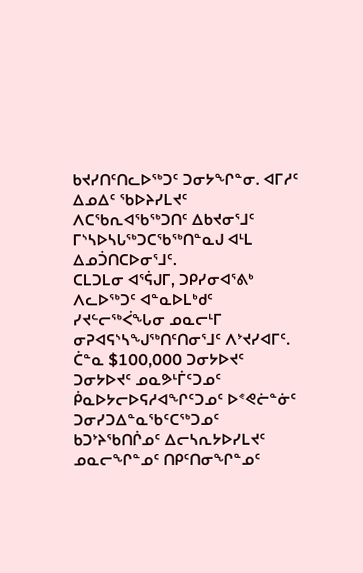ᑲᔪᓯᑎᑦᑎᓚᐅᖅᑐᑦ ᑐᓂᔭᖏᓐᓂ. ᐊᒥᓱᑦ ᐃᓄᐃᑦ ᖃᐅᔨᓯᒪᔪᑦ ᐱᑕᖃᕆᐊᖃᖅᑐᑎᑦ ᐃᑲᔪᓂᕐᒧᑦ ᒥᔅᓴᐅᓴᒐᖅᑐᑕᖃᖅᑎᓐᓇᒍ ᐊᒻᒪ ᐃᓄᑑᑎᑕᐅᓂᕐᒧᑦ.
ᑕᒪᑐᒪᓂ ᐊᕐᕌᒍᒥ, ᑐᑭᓯᓂᐊᕐᕕᒃ ᐱᓚᐅᖅᑐᑦ ᐊᓐᓇᐅᒪᒃᑯᑦ ᓯᔪᓪᓕᖅᐹᖓᓂ ᓄᓇᓕᒻᒥ ᓂᕈᐊᕋᔅᓴᖑᖅᑎᑦᑎᓂᕐᒧᑦ ᐱᔾᔪᓯᐊᒥᑦ. ᑖᓐᓇ $100,000 ᑐᓂᔭᐅᔪᑦ ᑐᓂᔭᐅᔪᑦ ᓄᓇᕗᒻᒦᑦᑐᓄᑦ ᑮᓇᐅᔭᓕᐅᕋᓱᐊᖏᑦᑐᓄᑦ ᐅᕝᕙᓖᓐᓃᑦ ᑐᓂᓯᑐᐃᓐᓇᖃᑦᑕᖅᑐᓄᑦ ᑲᑐᔾᔨᖃᑎᒌᓄᑦ ᐃᓕᓴᕆᔭᐅᓯᒪᔪᑦ ᓄᓇᓕᖏᓐᓄᑦ ᑎᑭᑦᑎᓂᖏᓐᓄᑦ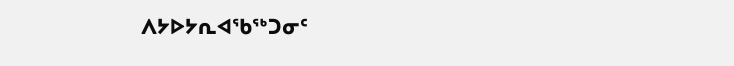ᐱᔭᐅᔭᕆᐊᖃᖅᑐᓂᑦ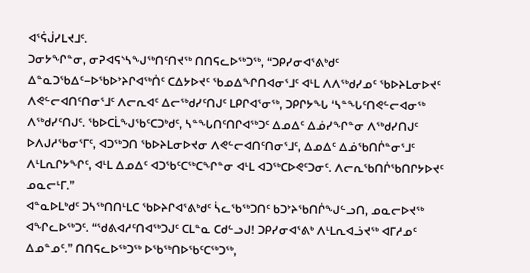ᐊᕐᕌᒎᓯᒪᔪᒧᑦ.
ᑐᓂᔭᖏᓐᓂ, ᓂᕈᐊᕋᔅᓴᖑᖅᑎᑦᑎᔪᖅ ᑎᑎᕋᓚᐅᖅᑐᖅ, “ᑐᑭᓯᓂᐊᕐᕕᒃᑯᑦ ᐃᓐᓇᑐᖃᐃᑦ−ᐅᖃᐅᔾᔨᒋᐊᖅᑏᑦ ᑕᐃᔭᐅᔪᑦ ᖃᓄᐃᖏᑎᐊᓂᕐᒧᑦ ᐊᒻᒪ ᐱᐱᖅᑯᓯᓄᑦ ᖃᐅᔨᒪᓂᐅᔪᑦ ᐱᕙᓪᓕᐊᑎᑦᑎᓂᕐᒧᑦ ᐱᓕᕆᐊᑦ ᐃᓕᖅᑯᓯᑦᑎᒍᑦ ᒪᑭᒋᐊᕐᓂᖅ, ᑐᑭᒋᔭᖓ ‘ᓴᓐᖓᑦᑎᕙᓪᓕᐊᓂᖅ ᐱᖅᑯᓯᑦᑎᒍᑦ. ᖃᐅᑕᒫᖑᖃᑦᑕᑐᒃᑯᑦ, ᓴᓐᖓᑎᑦᑎᒋᐊᖅᑐᑦ ᐃᓄᐃᑦ ᐃᓅᓯᖏᓐᓂ ᐱᖅᑯᓯᑎᒍᑦ ᐅᐱᒍᓱᖃᓂᕐᒥᑦ, ᐊᑐᖅᑐᑎ ᖃᐅᔨᒪᓂᐅᔪᓂ ᐱᕙᓪᓕᐊᑎᑦᑎᓂᕐᒧᑦ, ᐃᓄᐃᑦ ᐃᓅᖃᑎᒌᓐᓂᕐᒧᑦ ᐱᒻᒪᕆᒋᔭᖏᑦ, ᐊᒻᒪ ᐃᓄᐃᑦ ᐊᑐᖃᑦᑕᖅᑕᖏᓐᓂ ᐊᒻᒪ ᐊᑐᖅᑕᐅᕙᑦᑐᓂᑦ. ᐱᓕᕆᖃᑎᒌᖃᑎᒋᔭᐅᔪᑦ ᓄᓇᓕᒻᒥ.”
ᐊᓐᓇᐅᒪᒃᑯᑦ ᑐᓴᖅᑎᑎᒻᒪᑕ ᖃᐅᔨᒋᐊᕐᕕᒃᑯᑦ ᓵᓚᖃᖅᑐᑎᑦ ᑲᑐᔾᔨᖃᑎᒌᖑᓪᓗᑎ, ᓄᓇᓕᐅᔪᖅ ᐊᖏᓚᐅᖅᑐᑦ. “ᖁᕕᐊᓱᑦᑎᐊᖅᑐᒍᑦ ᑕᒪᓐᓇ ᑕᑯᓪᓗᒍ! ᑐᑭᓯᓂᐊᕐᕕᒃ ᐱᒻᒪᕆᐊᓘᔪᖅ ᐊᒥᓱᓄᑦ ᐃᓄᓐᓄᑦ.” ᑎᑎᕋᓚᐅᖅᑐᖅ ᐅᖃᖅᑎᐅᖃᑦᑕᖅᑐᖅ,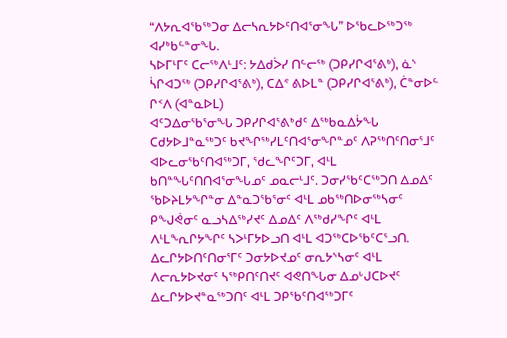“ᐱᔭᕆᐊᖃᖅᑐᓂ ᐃᓕᓴᕆᔭᐅᑦᑎᐊᕐᓂᖓ” ᐅᖃᓚᐅᖅᑐᖅ ᐊᓯᒃᑲᓪᓐᓂᖓ.
ᓴᐅᒥᒻᒥᑦ ᑕᓕᖅᐱᒻᒧᑦ: ᔭᐃᑯᐴᓯ ᑎᓪᓕᖅ (ᑐᑭᓯᒋᐊᕐᕕᒃ), ᓈᔅ ᓵᒋᐊᑐᖅ (ᑐᑭᓯᒋᐊᕐᕕᒃ), ᑕᐃᕝ ᕕᐅᒪᓐ (ᑐᑭᓯᒋᐊᕐᕕᒃ), ᑖᓐᓂᐅᓪ ᒋᑉᐱ (ᐊᓐᓇᐅᒪ)
ᐊᑦᑐᐃᓂᖃᕐᓂᖓ ᑐᑭᓯᒋᐊᕐᕕᒃᑯᑦ ᐃᖅᑲᓇᐃᔮᖓ ᑕᑯᔭᐅᒧᓐᓇᖅᑐᑦ ᑲᔪᖏᖅᓯᒪᑦᑎᐊᕐᓂᖏᓐᓄᑦ ᐱᕈᖅᑎᑦᑎᓂᕐᒧᑦ ᐊᐅᓚᓂᖃᑦᑎᐊᖅᑐᒥ, ᖁᓚᖏᑦᑐᒥ, ᐊᒻᒪ ᑲᑎᓐᖓᑦᑎᑎᐊᕐᓂᖓᓄᑦ ᓄᓇᓕᒻᒧᑦ. ᑐᓂᓯᖃᑦᑕᖅᑐᑎ ᐃᓄᐃᑦ ᖃᐅᔨᒪᔭᖏᓐᓂ ᐃᓐᓇᑐᖃᕐᓂᑦ ᐊᒻᒪ ᓄᑲᖅᑎᐅᓂᖅᓴᓂᑦ ᑭᖑᕚᓂᑦ ᓇᓗᓴᐃᖅᓯᔪᑦ ᐃᓄᐃᑦ ᐱᖅᑯᓯᖏᑦ ᐊᒻᒪ ᐱᒻᒪᖕᕆᒋᔭᖏᑦ ᓴᐳᒻᒥᔭᐅᓗᑎ ᐊᒻᒪ ᐊᑐᖅᑕᐅᖃᑦᑕᕐᓗᑎ. ᐃᓚᒋᔭᐅᑎᑦᑎᓂᕐᒥᑦ ᑐᓂᔭᐅᔪᓄᑦ ᓂᕆᔭᔅᓴᓂᑦ ᐊᒻᒪ ᐱᓕᕆᔭᐅᔪᓂᑦ ᓴᖅᑭᑎᑦᑎᔪᑦ ᐊᕙᑎᖓᓂ ᐃᓄᒡᒍᑕᐅᔪᑦ ᐃᓚᒋᔭᐅᔪᓐᓇᖅᑐᑎᑦ ᐊᒻᒪ ᑐᑭᖃᑦᑎᐊᖅᑐᒥᑦ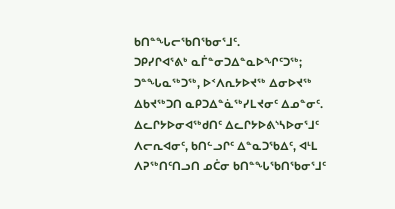ᑲᑎᓐᖓᓕᖃᑎᖃᓂᕐᒧᑦ.
ᑐᑭᓯᒋᐊᕐᕕᒃ ᓇᒦᓐᓂᑐᐃᓐᓇᐅᖏᑦᑐᖅ; ᑐᓐᖓᓇᖅᑐᖅ, ᐅᑉᐱᕆᔭᐅᔪᖅ ᐃᓂᐅᔪᖅ ᐃᑲᔪᖅᑐᑎ ᓇᑭᑐᐃᓐᓈᖅᓯᒪᔪᓂᑦ ᐃᓄᓐᓂᑦ. ᐃᓚᒋᔭᐅᓂᐊᖅᑯᑎᑦ ᐃᓚᒋᔭᐅᕕᔅᓴᐅᓂᕐᒧᑦ ᐱᓕᕆᐊᓂᑦ, ᑲᑎᓪᓗᒋᑦ ᐃᓐᓇᑐᖃᐃᑦ, ᐊᒻᒪ ᐱᕈᖅᑎᑦᑎᓗᑎ ᓄᑖᓂ ᑲᑎᓐᖓᖃᑎᖃᓂᕐᒧᑦ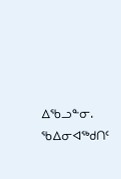ᐃᖃᓗᓐᓂ. ᖃᐃᓂᐊᖅᑯᑎᑦ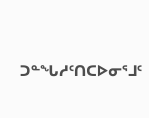ᑐᓐᖓᓱᑦᑎᑕᐅᓂᕐᒧᑦ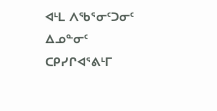ᐊᒻᒪ ᐱᖃᕐᓂᑦᑐᓂᑦ ᐃᓄᓐᓂᑦ ᑕᑭᓯᒋᐊᕐᕕᒻᒥ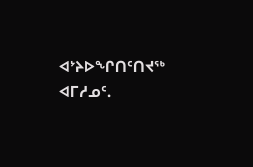ᐊᔾᔨᐅᖏᑎᑦᑎᔪᖅ ᐊᒥᓱᓄᑦ.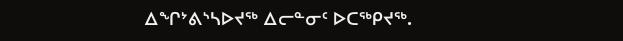ᐃᖏᔾᕕᔅᓴᐅᔪᖅ ᐃᓕᓐᓂᑦ ᐅᑕᖅᑭᔪᖅ.